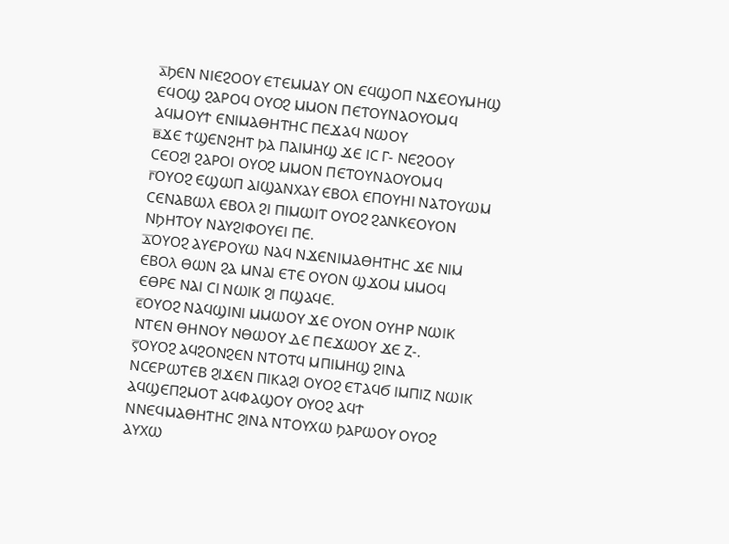ⲁ̅ϦⲈⲚ ⲚⲒⲈϨⲞⲞⲨ ⲈⲦⲈⲘⲘⲀⲨ ⲞⲚ ⲈϤϢⲞⲠ ⲚϪⲈⲞⲨⲘⲎϢ ⲈϤⲞϢ ϨⲀⲢⲞϤ ⲞⲨⲞϨ ⲘⲘⲞⲚ ⲠⲈⲦⲞⲨⲚⲀⲞⲨⲞⲘϤ ⲀϤⲘⲞⲨϮ ⲈⲚⲒⲘⲀⲐⲎⲦⲎⲤ ⲠⲈϪⲀϤ ⲚⲰⲞⲨ
ⲃ̅ϪⲈ ϮϢⲈⲚϨⲎⲦ ϦⲀ ⲠⲀⲒⲘⲎϢ ϪⲈ ⲒⲤ Ⲅ- ⲚⲈϨⲞⲞⲨ ⲤⲈⲞϨⲒ ϨⲀⲢⲞⲒ ⲞⲨⲞϨ ⲘⲘⲞⲚ ⲠⲈⲦⲞⲨⲚⲀⲞⲨⲞⲘϤ
ⲅ̅ⲞⲨⲞϨ ⲈϢⲰⲠ ⲀⲒϢⲀⲚⲬⲀⲨ ⲈⲂⲞⲖ ⲈⲠⲞⲨⲎⲒ ⲚⲀⲦⲞⲨⲰⲘ ⲤⲈⲚⲀⲂⲰⲖ ⲈⲂⲞⲖ ϨⲒ ⲠⲒⲘⲰⲒⲦ ⲞⲨⲞϨ ϨⲀⲚⲔⲈⲞⲨⲞⲚ ⲚϦⲎⲦⲞⲨ ⲚⲀⲨϨⲒⲪⲞⲨⲈⲒ ⲠⲈ.
ⲇ̅ⲞⲨⲞϨ ⲀⲨⲈⲢⲞⲨⲰ ⲚⲀϤ ⲚϪⲈⲚⲒⲘⲀⲐⲎⲦⲎⲤ ϪⲈ ⲚⲒⲘ ⲈⲂⲞⲖ ⲐⲰⲚ ϨⲀ ⲘⲚⲀⲒ ⲈⲦⲈ ⲞⲨⲞⲚ ϢϪⲞⲘ ⲘⲘⲞϤ ⲈⲐⲢⲈ ⲚⲀⲒ ⲤⲒ ⲚⲰⲒⲔ ϨⲒ ⲠϢⲀϤⲈ.
ⲉ̅ⲞⲨⲞϨ ⲚⲀϤϢⲒⲚⲒ ⲘⲘⲰⲞⲨ ϪⲈ ⲞⲨⲞⲚ ⲞⲨⲎⲢ ⲚⲰⲒⲔ ⲚⲦⲈⲚ ⲐⲎⲚⲞⲨ ⲚⲐⲰⲞⲨ ⲆⲈ ⲠⲈϪⲰⲞⲨ ϪⲈ Ⲍ-.
ⲋ̅ⲞⲨⲞϨ ⲀϤϨⲞⲚϨⲈⲚ ⲚⲦⲞⲦϤ ⲘⲠⲒⲘⲎϢ ϨⲒⲚⲀ ⲚⲤⲈⲢⲰⲦⲈⲂ ϨⲒϪⲈⲚ ⲠⲒⲔⲀϨⲒ ⲞⲨⲞϨ ⲈⲦⲀϤϬ ⲒⲘⲠⲒⲌ ⲚⲰⲒⲔ ⲀϤϢⲈⲠϨⲘⲞⲦ ⲀϤⲪⲀϢⲞⲨ ⲞⲨⲞϨ ⲀϤϮ ⲚⲚⲈϤⲘⲀⲐⲎⲦⲎⲤ ϨⲒⲚⲀ ⲚⲦⲞⲨⲬⲰ ϦⲀⲢⲰⲞⲨ ⲞⲨⲞϨ ⲀⲨⲬⲰ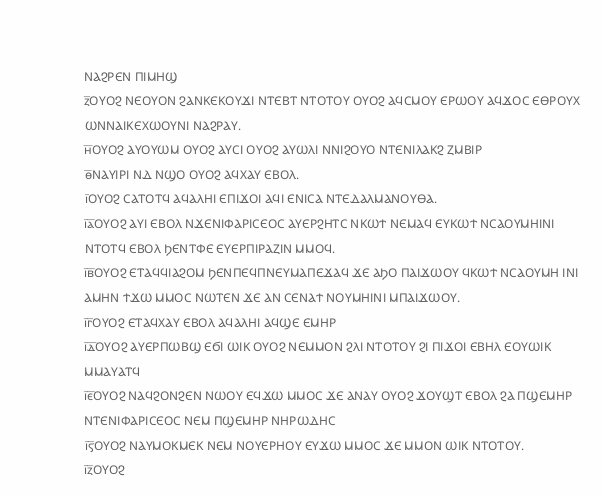ⲚⲀϨⲢⲈⲚ ⲠⲒⲘⲎϢ
ⲍ̅ⲞⲨⲞϨ ⲚⲈⲞⲨⲞⲚ ϨⲀⲚⲔⲈⲔⲞⲨϪⲒ ⲚⲦⲈⲂⲦ ⲚⲦⲞⲦⲞⲨ ⲞⲨⲞϨ ⲀϤⲤⲘⲞⲨ ⲈⲢⲰⲞⲨ ⲀϤϪⲞⲤ ⲈⲐⲢⲞⲨⲬ ⲰⲚⲚⲀⲒⲔⲈⲬⲰⲞⲨⲚⲒ ⲚⲀϨⲢⲀⲨ.
ⲏ̅ⲞⲨⲞϨ ⲀⲨⲞⲨⲰⲘ ⲞⲨⲞϨ ⲀⲨⲤⲒ ⲞⲨⲞϨ ⲀⲨⲰⲖⲒ ⲚⲚⲒϨⲞⲨⲞ ⲚⲦⲈⲚⲒⲖⲀⲔϨ ⲌⲘⲂⲒⲢ
ⲑ̅ⲚⲀⲨⲒⲢⲒ ⲚⲆ ⲚϢⲞ ⲞⲨⲞϨ ⲀϤⲬⲀⲨ ⲈⲂⲞⲖ.
ⲓ̅ⲞⲨⲞϨ ⲤⲀⲦⲞⲦϤ ⲀϤⲀⲖⲎⲒ ⲈⲠⲒϪⲞⲒ ⲀϤⲒ ⲈⲚⲒⲤⲀ ⲚⲦⲈⲆⲀⲖⲘⲀⲚⲞⲨⲐⲀ.
ⲓ̅ⲁ̅ⲞⲨⲞϨ ⲀⲨⲒ ⲈⲂⲞⲖ ⲚϪⲈⲚⲒⲪⲀⲢⲒⲤⲈⲞⲤ ⲀⲨⲈⲢϨⲎⲦⲤ ⲚⲔⲰϮ ⲚⲈⲘⲀϤ ⲈⲨⲔⲰϮ ⲚⲤⲀⲞⲨⲘⲎⲒⲚⲒ ⲚⲦⲞⲦϤ ⲈⲂⲞⲖ ϦⲈⲚⲦⲪⲈ ⲈⲨⲈⲢⲠⲒⲢⲀⲌⲒⲚ ⲘⲘⲞϤ.
ⲓ̅ⲃ̅ⲞⲨⲞϨ ⲈⲦⲀϤϤⲒⲀϨⲞⲘ ϦⲈⲚⲠⲈϤⲠⲚⲈⲨⲘⲀⲠⲈϪⲀϤ ϪⲈ ⲀϦⲞ ⲠⲀⲒϪⲰⲞⲨ ϤⲔⲰϮ ⲚⲤⲀⲞⲨⲘⲎ ⲒⲚⲒ ⲀⲘⲎⲚ ϮϪⲰ ⲘⲘⲞⲤ ⲚⲰⲦⲈⲚ ϪⲈ ⲀⲚ ⲤⲈⲚⲀϮ ⲚⲞⲨⲘⲎⲒⲚⲒ ⲘⲠⲀⲒϪⲰⲞⲨ.
ⲓ̅ⲅ̅ⲞⲨⲞϨ ⲈⲦⲀϤⲬⲀⲨ ⲈⲂⲞⲖ ⲀϤⲀⲖⲎⲒ ⲀϤϢⲈ ⲈⲘⲎⲢ
ⲓ̅ⲇ̅ⲞⲨⲞϨ ⲀⲨⲈⲢⲠⲰⲂϢ ⲈϬⲒ ⲰⲒⲔ ⲞⲨⲞϨ ⲚⲈⲘⲘⲞⲚ ϨⲖⲒ ⲚⲦⲞⲦⲞⲨ ϨⲒ ⲠⲒϪⲞⲒ ⲈⲂⲎⲖ ⲈⲞⲨⲰⲒⲔ ⲘⲘⲀⲨⲀⲦϤ
ⲓ̅ⲉ̅ⲞⲨⲞϨ ⲚⲀϤϨⲞⲚϨⲈⲚ ⲚⲰⲞⲨ ⲈϤϪⲰ ⲘⲘⲞⲤ ϪⲈ ⲀⲚⲀⲨ ⲞⲨⲞϨ ϪⲞⲨϢⲦ ⲈⲂⲞⲖ ϨⲀ ⲠϢⲈⲘⲎⲢ ⲚⲦⲈⲚⲒⲪⲀⲢⲒⲤⲈⲞⲤ ⲚⲈⲘ ⲠϢⲈⲘⲎⲢ ⲚⲎⲢⲰⲆⲎⲤ
ⲓ̅ⲋ̅ⲞⲨⲞϨ ⲚⲀⲨⲘⲞⲔⲘⲈⲔ ⲚⲈⲘ ⲚⲞⲨⲈⲢⲎⲞⲨ ⲈⲨϪⲰ ⲘⲘⲞⲤ ϪⲈ ⲘⲘⲞⲚ ⲰⲒⲔ ⲚⲦⲞⲦⲞⲨ.
ⲓ̅ⲍ̅ⲞⲨⲞϨ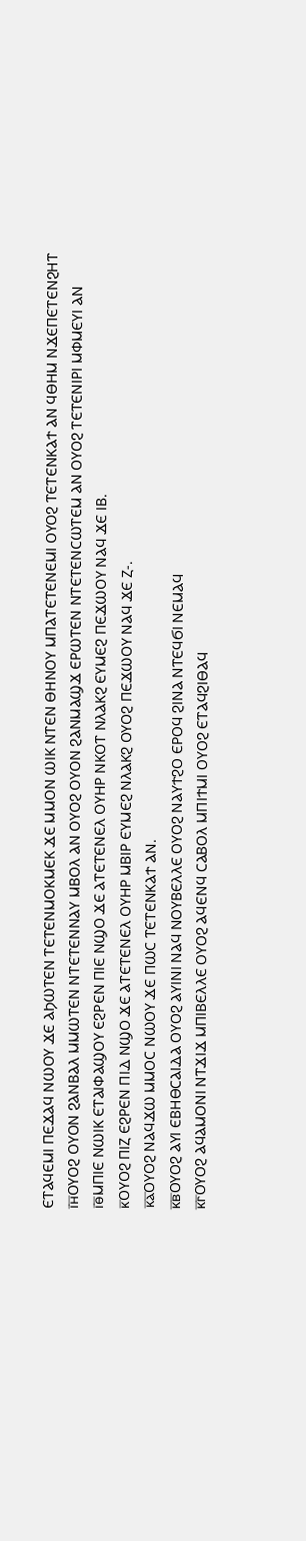ⲈⲦⲀϤⲈⲘⲒ ⲠⲈϪⲀϤ ⲚⲰⲞⲨ ϪⲈ ⲀϦⲰⲦⲈⲚ ⲦⲈⲦⲈⲚⲘⲞⲔⲘⲈⲔ ϪⲈ ⲘⲘⲞⲚ ⲰⲒⲔ ⲚⲦⲈⲚ ⲐⲎⲚⲞⲨ ⲘⲠⲀⲦⲈⲦⲈⲚⲈⲘⲒ ⲞⲨⲞϨ ⲦⲈⲦⲈⲚⲔⲀϮ ⲀⲚ ϤⲐⲎⲘ ⲚϪⲈⲠⲈⲦⲈⲚϨⲎⲦ
ⲓ̅ⲏ̅ⲞⲨⲞϨ ⲞⲨⲞⲚ ϨⲀⲚⲂⲀⲖ ⲘⲘⲰⲦⲈⲚ ⲚⲦⲈⲦⲈⲚⲚⲀⲨ ⲘⲂⲞⲖ ⲀⲚ ⲞⲨⲞϨ ⲞⲨⲞⲚ ϨⲀⲚⲘⲀϢϪ ⲈⲢⲰⲦⲈⲚ ⲚⲦⲈⲦⲈⲚⲤⲰⲦⲈⲘ ⲀⲚ ⲞⲨⲞϨ ⲦⲈⲦⲈⲚⲒⲢⲒ ⲘⲪⲘⲈⲨⲒ ⲀⲚ
ⲓ̅ⲑ̅ⲘⲠⲒⲈ ⲚⲰⲒⲔ ⲈⲦⲀⲒⲪⲀϢⲞⲨ ⲈϨⲢⲈⲚ ⲠⲒⲈ ⲚϢⲞ ϪⲈ ⲀⲦⲈⲦⲈⲚⲈⲖ ⲞⲨⲎⲢ ⲚⲔⲞⲦ ⲚⲖⲀⲔϨ ⲈⲨⲘⲈϨ ⲠⲈϪⲰⲞⲨ ⲚⲀϤ ϪⲈ ⲒⲂ.
ⲕ̅ⲞⲨⲞϨ ⲠⲒⲌ ⲈϨⲢⲈⲚ ⲠⲒⲆ ⲚϢⲞ ϪⲈ ⲀⲦⲈⲦⲈⲚⲈⲖ ⲞⲨⲎⲢ ⲘⲂⲒⲢ ⲈⲨⲘⲈϨ ⲚⲖⲀⲔϨ ⲞⲨⲞϨ ⲠⲈϪⲰⲞⲨ ⲚⲀϤ ϪⲈ Ⲍ-.
ⲕ̅ⲁ̅ⲞⲨⲞϨ ⲚⲀϤϪⲰ ⲘⲘⲞⲤ ⲚⲰⲞⲨ ϪⲈ ⲠⲰⲤ ⲦⲈⲦⲈⲚⲔⲀϮ ⲀⲚ.
ⲕ̅ⲃ̅ⲞⲨⲞϨ ⲀⲨⲒ ⲈⲂⲎⲐⲤⲀⲒⲆⲀ ⲞⲨⲞϨ ⲀⲨⲒⲚⲒ ⲚⲀϤ ⲚⲞⲨⲂⲈⲖⲖⲈ ⲞⲨⲞϨ ⲚⲀⲨϮϨⲞ ⲈⲢⲞϤ ϨⲒⲚⲀ ⲚⲦⲈϤϬⲒ ⲚⲈⲘⲀϤ
ⲕ̅ⲅ̅ⲞⲨⲞϨ ⲀϤⲀⲘⲞⲚⲒ ⲚⲦϪⲒϪ ⲘⲠⲒⲂⲈⲖⲖⲈ ⲞⲨⲞϨ ⲀϤⲈⲚϤ ⲤⲀⲂⲞⲖ ⲘⲠⲒϮⲘⲒ ⲞⲨⲞϨ ⲈⲦⲀϤϨⲒⲐⲀϤ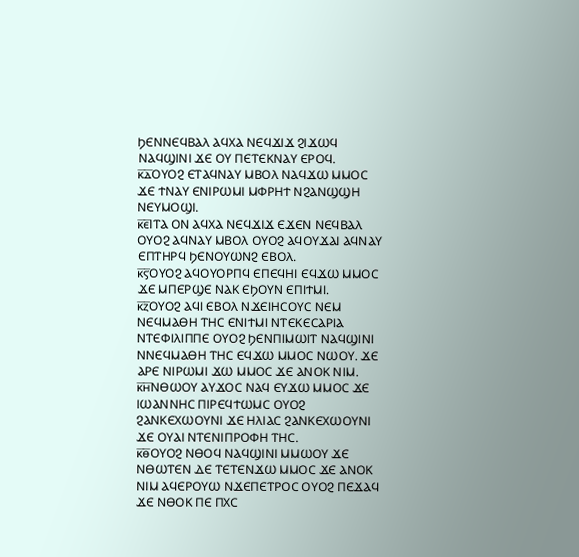ϦⲈⲚⲚⲈϤⲂⲀⲖ ⲀϤⲬⲀ ⲚⲈϤϪⲒϪ ϨⲒϪⲰϤ ⲚⲀϤϢⲒⲚⲒ ϪⲈ ⲞⲨ ⲠⲈⲦⲈⲔⲚⲀⲨ ⲈⲢⲞϤ.
ⲕ̅ⲇ̅ⲞⲨⲞϨ ⲈⲦⲀϤⲚⲀⲨ ⲘⲂⲞⲖ ⲚⲀϤϪⲰ ⲘⲘⲞⲤ ϪⲈ ϮⲚⲀⲨ ⲈⲚⲒⲢⲰⲘⲒ ⲘⲪⲢⲎϮ ⲚϨⲀⲚϢϢⲎ ⲚⲈⲨⲘⲞϢⲒ.
ⲕ̅ⲉ̅ⲒⲦⲀ ⲞⲚ ⲀϤⲬⲀ ⲚⲈϤϪⲒϪ ⲈϪⲈⲚ ⲚⲈϤⲂⲀⲖ ⲞⲨⲞϨ ⲀϤⲚⲀⲨ ⲘⲂⲞⲖ ⲞⲨⲞϨ ⲀϤⲞⲨϪⲀⲒ ⲀϤⲚⲀⲨ ⲈⲠⲦⲎⲢϤ ϦⲈⲚⲞⲨⲰⲚϨ ⲈⲂⲞⲖ.
ⲕ̅ⲋ̅ⲞⲨⲞϨ ⲀϤⲞⲨⲞⲢⲠϤ ⲈⲠⲈϤⲎⲒ ⲈϤϪⲰ ⲘⲘⲞⲤ ϪⲈ ⲘⲠⲈⲢϢⲈ ⲚⲀⲔ ⲈϦⲞⲨⲚ ⲈⲠⲒϮⲘⲒ.
ⲕ̅ⲍ̅ⲞⲨⲞϨ ⲀϤⲒ ⲈⲂⲞⲖ ⲚϪⲈⲒⲎⲤⲞⲨⲤ ⲚⲈⲘ ⲚⲈϤⲘⲀⲐⲎ ⲦⲎⲤ ⲈⲚⲒϮⲘⲒ ⲚⲦⲈⲔⲈⲤⲀⲢⲒⲀ ⲚⲦⲈⲪⲒⲖⲒⲠⲠⲈ ⲞⲨⲞϨ ϦⲈⲚⲠⲒⲘⲰⲒⲦ ⲚⲀϤϢⲒⲚⲒ ⲚⲚⲈϤⲘⲀⲐⲎ ⲦⲎⲤ ⲈϤϪⲰ ⲘⲘⲞⲤ ⲚⲰⲞⲨ. ϪⲈ ⲀⲢⲈ ⲚⲒⲢⲰⲘⲒ ϪⲰ ⲘⲘⲞⲤ ϪⲈ ⲀⲚⲞⲔ ⲚⲒⲘ.
ⲕ̅ⲏ̅ⲚⲐⲰⲞⲨ ⲀⲨϪⲞⲤ ⲚⲀϤ ⲈⲨϪⲰ ⲘⲘⲞⲤ ϪⲈ ⲒⲰⲀⲚⲚⲎⲤ ⲠⲒⲢⲈϤϮⲰⲘⲤ ⲞⲨⲞϨ ϨⲀⲚⲔⲈⲬⲰⲞⲨⲚⲒ ϪⲈ ⲎⲖⲒⲀⲤ ϨⲀⲚⲔⲈⲬⲰⲞⲨⲚⲒ ϪⲈ ⲞⲨⲀⲒ ⲚⲦⲈⲚⲒⲠⲢⲞⲪⲎ ⲦⲎⲤ.
ⲕ̅ⲑ̅ⲞⲨⲞϨ ⲚⲐⲞϤ ⲚⲀϤϢⲒⲚⲒ ⲘⲘⲰⲞⲨ ϪⲈ ⲚⲐⲰⲦⲈⲚ ⲆⲈ ⲦⲈⲦⲈⲚϪⲰ ⲘⲘⲞⲤ ϪⲈ ⲀⲚⲞⲔ ⲚⲒⲘ ⲀϤⲈⲢⲞⲨⲰ ⲚϪⲈⲠⲈⲦⲢⲞⲤ ⲞⲨⲞϨ ⲠⲈϪⲀϤ ϪⲈ ⲚⲐⲞⲔ ⲠⲈ ⲠⲬⲤ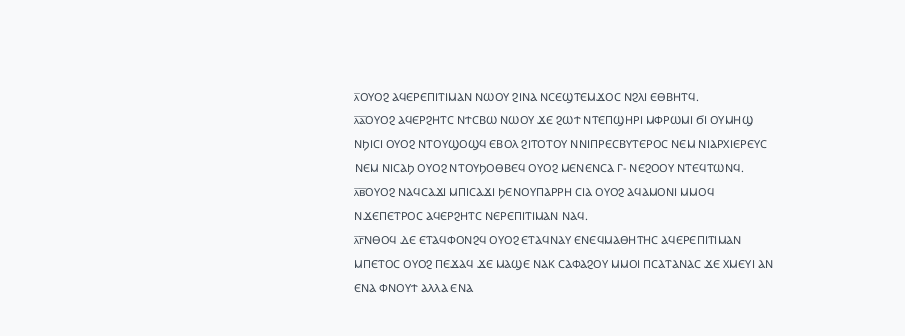ⲗ̅ⲞⲨⲞϨ ⲀϤⲈⲢⲈⲠⲒⲦⲒⲘⲀⲚ ⲚⲰⲞⲨ ϨⲒⲚⲀ ⲚⲤⲈϢⲦⲈⲘϪⲞⲤ ⲚϨⲖⲒ ⲈⲐⲂⲎⲦϤ.
ⲗ̅ⲁ̅ⲞⲨⲞϨ ⲀϤⲈⲢϨⲎⲦⲤ ⲚϮⲤⲂⲰ ⲚⲰⲞⲨ ϪⲈ ϨⲰϮ ⲚⲦⲈⲠϢⲎⲢⲒ ⲘⲪⲢⲰⲘⲒ ϬⲒ ⲞⲨⲘⲎϢ ⲚϦⲒⲤⲒ ⲞⲨⲞϨ ⲚⲦⲞⲨϢⲞϢϤ ⲈⲂⲞⲖ ϨⲒⲦⲞⲦⲞⲨ ⲚⲚⲒⲠⲢⲈⲤⲂⲨⲦⲈⲢⲞⲤ ⲚⲈⲘ ⲚⲒⲀⲢⲬⲒⲈⲢⲈⲨⲤ ⲚⲈⲘ ⲚⲒⲤⲀϦ ⲞⲨⲞϨ ⲚⲦⲞⲨϦⲞⲐⲂⲈϤ ⲞⲨⲞϨ ⲘⲈⲚⲈⲚⲤⲀ Ⲅ- ⲚⲈϨⲞⲞⲨ ⲚⲦⲈϤⲦⲰⲚϤ.
ⲗ̅ⲃ̅ⲞⲨⲞϨ ⲚⲀϤⲤⲀϪⲒ ⲘⲠⲒⲤⲀϪⲒ ϦⲈⲚⲞⲨⲠⲀⲢⲢⲎ ⲤⲒⲀ ⲞⲨⲞϨ ⲀϤⲀⲘⲞⲚⲒ ⲘⲘⲞϤ ⲚϪⲈⲠⲈⲦⲢⲞⲤ ⲀϤⲈⲢϨⲎⲦⲤ ⲚⲈⲢⲈⲠⲒⲦⲒⲘⲀⲚ ⲚⲀϤ.
ⲗ̅ⲅ̅ⲚⲐⲞϤ ⲆⲈ ⲈⲦⲀϤⲪⲞⲚϨϤ ⲞⲨⲞϨ ⲈⲦⲀϤⲚⲀⲨ ⲈⲚⲈϤⲘⲀⲐⲎⲦⲎⲤ ⲀϤⲈⲢⲈⲠⲒⲦⲒⲘⲀⲚ ⲘⲠⲈⲦⲞⲤ ⲞⲨⲞϨ ⲠⲈϪⲀϤ ϪⲈ ⲘⲀϢⲈ ⲚⲀⲔ ⲤⲀⲪⲀϨⲞⲨ ⲘⲘⲞⲒ ⲠⲤⲀⲦⲀⲚⲀⲤ ϪⲈ ⲬⲘⲈⲨⲒ ⲀⲚ ⲈⲚⲀ ⲪⲚⲞⲨϮ ⲀⲖⲖⲀ ⲈⲚⲀ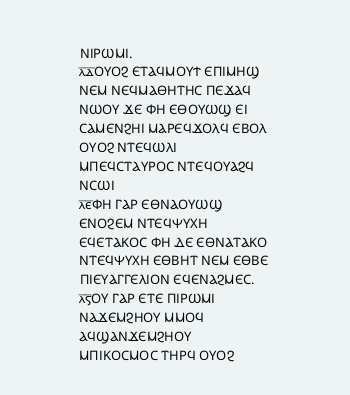ⲚⲒⲢⲰⲘⲒ.
ⲗ̅ⲇ̅ⲞⲨⲞϨ ⲈⲦⲀϤⲘⲞⲨϮ ⲈⲠⲒⲘⲎϢ ⲚⲈⲘ ⲚⲈϤⲘⲀⲐⲎⲦⲎⲤ ⲠⲈϪⲀϤ ⲚⲰⲞⲨ ϪⲈ ⲪⲎ ⲈⲐⲞⲨⲰϢ ⲈⲒ ⲤⲀⲘⲈⲚϨⲎⲒ ⲘⲀⲢⲈϤϪⲞⲖϤ ⲈⲂⲞⲖ ⲞⲨⲞϨ ⲚⲦⲈϤⲰⲖⲒ ⲘⲠⲈϤⲤⲦⲀⲨⲢⲞⲤ ⲚⲦⲈϤⲞⲨⲀϨϤ ⲚⲤⲰⲒ
ⲗ̅ⲉ̅ⲪⲎ ⲄⲀⲢ ⲈⲐⲚⲀⲞⲨⲰϢ ⲈⲚⲞϨⲈⲘ ⲚⲦⲈϤⲮⲨⲬⲎ ⲈϤⲈⲦⲀⲔⲞⲤ ⲪⲎ ⲆⲈ ⲈⲐⲚⲀⲦⲀⲔⲞ ⲚⲦⲈϤⲮⲨⲬⲎ ⲈⲐⲂⲎⲦ ⲚⲈⲘ ⲈⲐⲂⲈ ⲠⲒⲈⲨⲀⲄⲄⲈⲖⲒⲞⲚ ⲈϤⲈⲚⲀϨⲘⲈⲤ.
ⲗ̅ⲋ̅ⲞⲨ ⲄⲀⲢ ⲈⲦⲈ ⲠⲒⲢⲰⲘⲒ ⲚⲀϪⲈⲘϨⲎⲞⲨ ⲘⲘⲞϤ ⲀϤϢⲀⲚϪⲈⲘϨⲎⲞⲨ ⲘⲠⲒⲔⲞⲤⲘⲞⲤ ⲦⲎⲢϤ ⲞⲨⲞϨ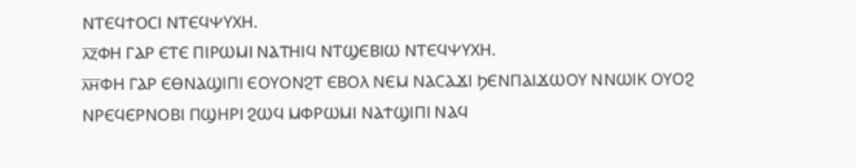ⲚⲦⲈϤϮⲞⲤⲒ ⲚⲦⲈϤⲮⲨⲬⲎ.
ⲗ̅ⲍ̅ⲪⲎ ⲄⲀⲢ ⲈⲦⲈ ⲠⲒⲢⲰⲘⲒ ⲚⲀⲦⲎⲒϤ ⲚⲦϢⲈⲂⲒⲰ ⲚⲦⲈϤⲮⲨⲬⲎ.
ⲗ̅ⲏ̅ⲪⲎ ⲄⲀⲢ ⲈⲐⲚⲀϢⲒⲠⲒ ⲈⲞⲨⲞⲚϨⲦ ⲈⲂⲞⲖ ⲚⲈⲘ ⲚⲀⲤⲀϪⲒ ϦⲈⲚⲠⲀⲒϪⲰⲞⲨ ⲚⲚⲰⲒⲔ ⲞⲨⲞϨ ⲚⲢⲈϤⲈⲢⲚⲞⲂⲒ ⲠϢⲎⲢⲒ ϨⲰϤ ⲘⲪⲢⲰⲘⲒ ⲚⲀϮϢⲒⲠⲒ ⲚⲀϤ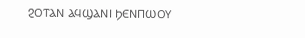ϨⲞⲦⲀⲚ ⲀϤϢⲀⲚⲒ ϦⲈⲚⲠⲰⲞⲨ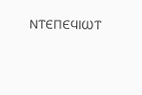ⲚⲦⲈⲠⲈϤⲒⲰⲦ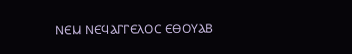ⲚⲈⲘ ⲚⲈϤⲀⲄⲄⲈⲖⲞⲤ ⲈⲐⲞⲨⲀⲂ